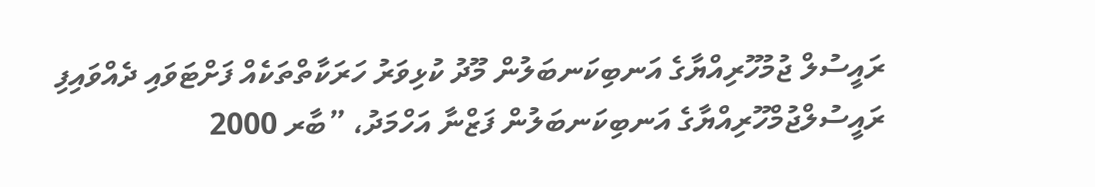ރައީސުލް ޖުމުހޫރިއްޔާގެ އަނބިކަނބަލުން މޫދު ކުޅިވަރު ހަރަކާތްތަކެއް ފަށްޓަވައި ދެއްވައިފި
ރައީސުލްޖުމްހޫރިއްޔާގެ އަނބިކަނބަލުން ފަޒްނާ އަހްމަދު، ”ބާރ 2000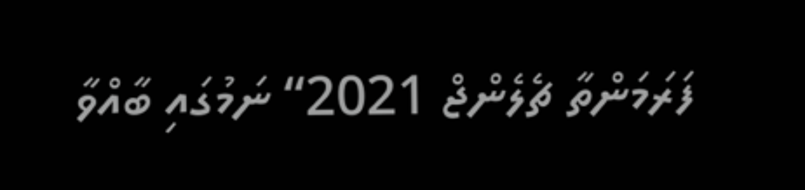ފަރަމަންތާ ޗެލެންޖް 2021“ ނަމުގައި ބާއްވާ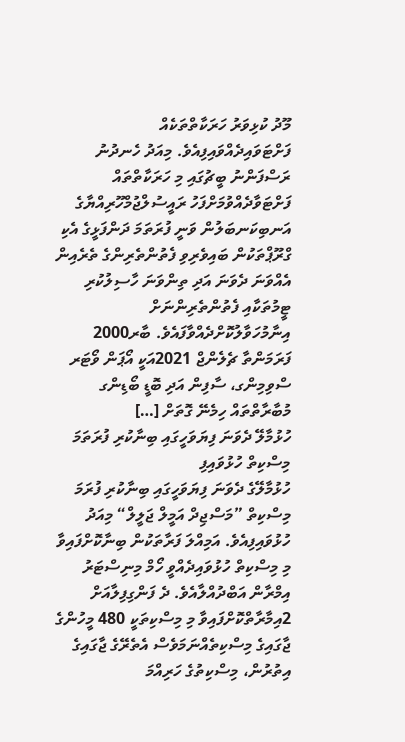މޫދު ކުޅިވަރު ހަރަކާތްތަކެއް ފަށްޓަވައިދެއްވައިފިއެވެ. މިއަދު ހެނދުނު ރަސްފަންނު ބީޗުގައި މި ހަރަކާތްތައް ފަށްޓަވާދެއްވުމަށްފަހު ރައީސުލްޖުމްހޫރިއްޔާގެ އަނބިކަނބަލުން ވަނީ ފުރަތަމަ ދަންފަޅީގެ އެކި ގްރޫޕްތަކުން ބައިވެރިވި ފެތުންތެރިންގެ ތެރެއިން އެއްވަނަ ދެވަނަ އަދި ތިންވަނަ ހާސިލުކުރި ޓީމުތަކާއި ފެތުންތެރިންނަށް އިނާމުހަވާލުކޮށްދެއްވާފައެވެ. ބާރ2000 ފަރަމަންތާ ޗެލެންޖް 2021އަކީ އޯޕަން ވޯޓަރ ސްވިމިންގ، ސާފިން އަދި ބޮޑީ ބޯޑިންގ މުބާރާތްތައް ހިމެނޭ ގޮތަށް […]
ހުޅުމާލޭ ދެވަނަ ފިޔަވަހީގައި ބިނާކުރި ފުރަތަމަ މިސްކިތް ހުޅުވައިފި
ހުޅުމާލޭގެ ދެވަނަ ފިޔަވަހީގައި ބިނާކުރި ފުރަމަ މިސްކިތް ”މަސްޖިދް އަމީލް ޖަލީލް“ މިއަދު ހުޅުވައިފިއެވެ. އަމިއްލަ ފަރާތަކުން ބިނާކޮށްފައިވާ މި މިސްކިތް ހުޅުވައިދެއްވީ ހޯމް މިނިސްޓަރު އިމްރާން އަބްދުއްލާއެވެ. ދެ ފަންގިފިލާއަށް 2އިމާރާތްކޮށްފައިވާ މި މިސްކިތަކީ 480 މީހުންގެ ޖާގައިގެ މިސްކިތެއްނަމަވެސް އެތެރޭގެ ޖާގައިގެ އިތުރުން، މިސްކިތުގެ ހަރިއްމަ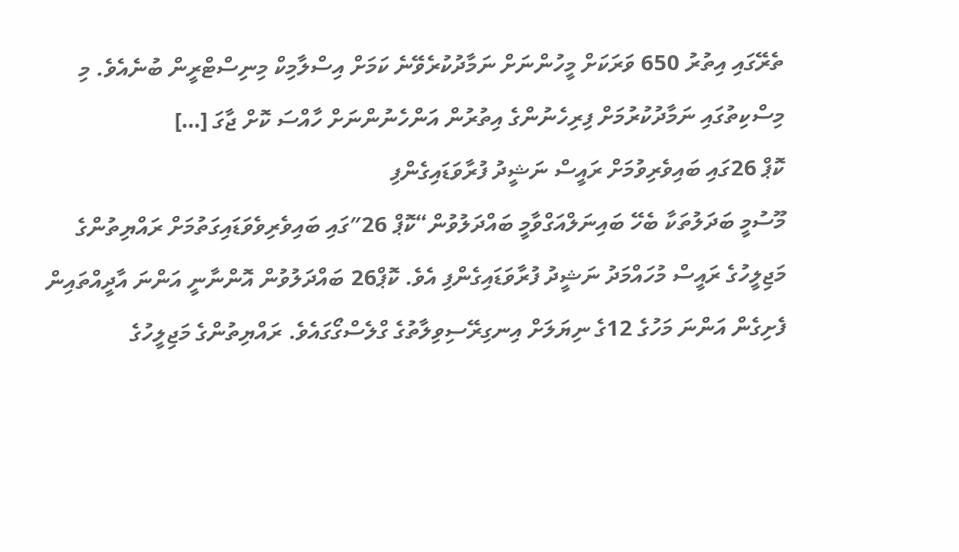ތެރޭގައި އިތުރު 650 ވަރަކަށް މީހުންނަށް ނަމާދުކުރެވޭނެ ކަމަށް އިސްލާމިކް މިނިސްޓްރީން ބުނެއެވެ. މި މިސްކިތުގައި ނަމާދުކުރުމަށް ފިރިހެނުންގެ އިތުރުން އަންހެނުންނަށް ހާއްސަ ކޮށް ޖާގަ […]
ކޮޕް 26ގައި ބައިވެރިވުމަށް ރައީސް ނަޝީދު ފުރާވަޑައިގެންފި
މޫސުމީ ބަދަލުތަކާ ބެހޭ ބައިނަލްއަގްވާމީ ބައްދަލުވުން“ކޮޕް 26″ގައި ބައިވެރިވެވަޑައިގަތުމަށް ރައްޔިތުންގެ މަޖިލީހުގެ ރައީސް މުހައްމަދު ނަޝީދު ފުރާވަޑައިގެންފި އެވެ. ކޮޕް26 ބައްދަލުވުން އޮންނާނީ އަންނަ އާދީއްތައިން ފެށިގެން އަންނަ މަހުގެ 12ގެ ނިޔަލަށް އިނގިރޭސިވިލާތުގެ ގްލެސްގޯގައެވެ. ރައްޔިތުންގެ މަޖިލީހުގެ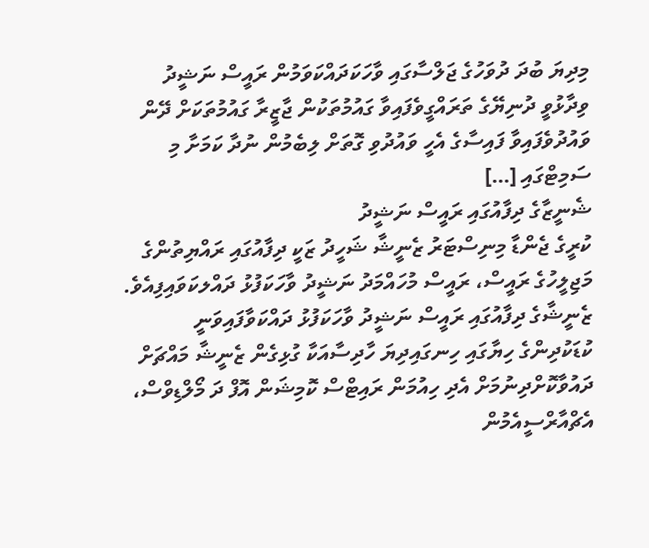މިދިޔަ ބުދަ ދުވަހުގެ ޖަލްސާގައި ވާހަކަދައްކަވަމުން ރައީސް ނަޝީދު ވިދާޅުވީ ދުނިޔޭގެ ތަރައްގީވެފައިވާ ގައުމުތަކުން ޖާޒީރާ ގައުމުތަކަށް ދޭން ވައުދުވެފައިވާ ފައިސާގެ އެހީ ވައުދުވި ގޮތަށް ލިބެމުން ނުދާ ކަމަށާ މި ސަމިޓްގައި […]
ޝެނީޒާގެ ދިފާއުގައި ރައީސް ނަޝީދު
ކުރީގެ ޖެންޑާ މިނިސްޓަރު ޒެނީޝާ ޝަހީދު ޒަކީ ދިފާއުގައި ރައްޔިތުންގެ މަޖިލީހުގެ ރައީސް، ރައީސް މުހައްމަދު ނަޝީދު ވާހަކަފުޅު ދައްލކަވައިފިއެވެ. ޒެނީޝާގެ ދިފާއުގައި ރައީސް ނަޝީދު ވާހަކަފުޅު ދައްކަވާފައިވަނީ ކުޑަކުދިންގެ ހިޔާގައި ހިނގައިދިޔަ ހާދިސާއަކާ ގުޅިގެން ޒެނީޝާ މައްޗަށް ދައުވާކޮށްދިނުމަށް އެދި ހިއުމަން ރައިޓްސް ކޮމިޝަން އޮފް ދަ މޯލްޑިވްސް، އެޗްއާރްސީއެމުން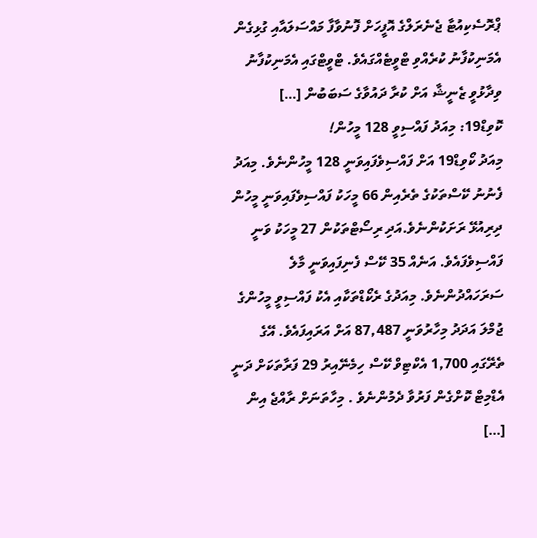ޕްރޮސެކިއުޓާ ޖެނެރަލްގެ އޮފީހަށް ފޮނުވާފާ މައްސަލައާއި ގުޅިގެން އެމަނިކުފާނު ކުރެއްވި ޓްވީޓެއްގައެވެ. ޓްވީޓްގައި އެމަނިކުފާނު ވިދާޅުވީ ޒެނީޝާ އަށް ކުރާ ދައުވާގެ ސަބަބުން […]
ކޮވިޑް19: މިއަދު ފައްސިވީ 128 މީހުން!
މިއަދު ކޯވިޑް19 އަށް ފައްސިވެފައިވަނީ 128 މީހުންނެވެ. މިއަދު ފެނުނު ކޭސްތަކުގެ ތެރެއިން 66 މީހަކު ފައްސިވެފައިވަނީ މީހުން ދިރިއުޅޭ ރަށަކުންނެވެ.އަދި ރިސޯޓްތަކުން 27 މީހަކު ވަނީ ފައްސިވެފައެވެ. އަނެއް 35 ކޭސް ފެނިފައިވަނީ މާލެ ސަރަހައްދުންނެވެ. މިއަދުގެ ރެކޯޑްތަކާއި އެކު ފައްސިވީ މީހުންގެ ޖުމްލަ އަދަދު މިހާރުވަނީ 87,487 އަށް އަރައިފައެވެ. އޭގެ ތެރޭގައި 1,700 އެކްޓިވް ކޭސް ހިމެނޭއިރު 29 ފަރާތަކަށް ދަނީ އެޑްމިޓް ކޮށްގެން ފަރުވާ ދެމުންނެވެ . މިހާތަނަށް ރާއްޖެ އިން […]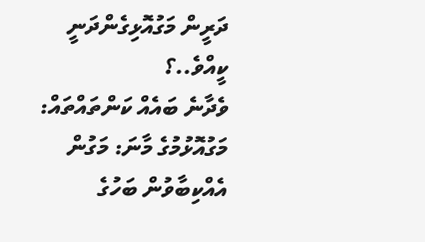ދަރީން މަގުއޮޅިގެންދަނީ ކީއްވެ..؟
ވެދާނެ ބައެއް ކަންތައްތައް: މަގުއޮޅުމުގެ މާނަ: މަގުން އެއްކިބާވުން ބަހުގެ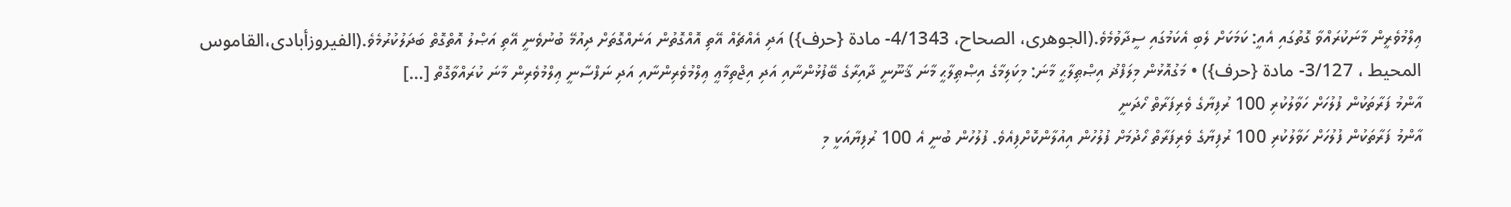ޢިލްމުވެރީން މާނަކުރައްވާ ގޮތުގައި އެއީ: ކަމަކަށް ލެބި އެކަމުގައި ސީދާވުމެވެ.(الجوهرى، الصحاح، 4/1343- مادة {حرف}) އަދި އެއްޗެއް އޭތި އޮއްގޮތުން އަނެއްގޮތަށް ދިއުމޭ ބުނުވެނީ އޭތި އަޞްލު އޮތްގޮތް ބަދަލުކުރުމެވެ.(الفيروزأبادى،القاموس المحيط ، 3/127- مادة {حرف}) • މަގުއޮޅުން މިލަފްޛު އިޞްޠިލާޙީ މާނަ: މިކަލިމާގެ އިޞްޠިލާޙީ މާނަ ޤާނޫނީ ދާއިރާގެ ބޭފުޅުންނާއި އަދި އިޖްތިމާޢީ ޢިލްމުވެރިންނާއި އަދި ނަފްސާނީ ޢިލްމުވެރިން މާނަ ކުރައްވާގޮތް […]
އާންމު ފަރާތަކުން ފުލުހަށް ހަވާލުކުރި 100 ރުފިޔާގެ ވެރިފަރާތް ހޯދަނީ
އާންމު ފަރާތަކުން ފުލުހަށް ހަވާލުކުރި 100 ރުފިޔާގެ ވެރިފަރާތް ހޯދުމަށް ފުލުހުން އިއުލާންކޮށްފިއެވެ. ފުލުހުން ބުނީ އެ 100 ރުފިޔާއަކީ މި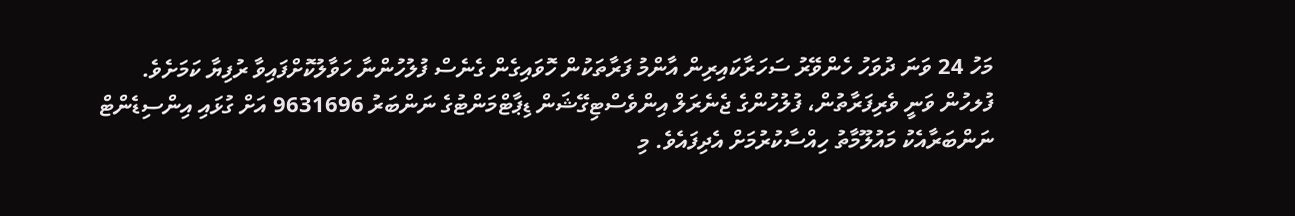މަހު 24 ވަނަ ދުވަހު ހެންވޭރު ސަހަރާކައިރިން އާންމު ފަރާތަކުން ހޮވައިގެން ގެނެސް ފުލުހުންނާ ހަވާލުކޮށްފައިވާ ރުފިޔާ ކަމަށެވެ. ފުލހުން ވަނީ ވެރިފަރާތުން، ފުލުހުންގެ ޖެނެރަލް އިންވެސްޓިގޭޝަން ޑިޕާޓްމަންޓުގެ ނަންބަރު 9631696 އަށް ގުޅައި އިންސިޑެންޓް ނަންބަރާއެކު މައުލޫމާތު ހިއްސާކުރުމަށް އެދިފައެވެ. މި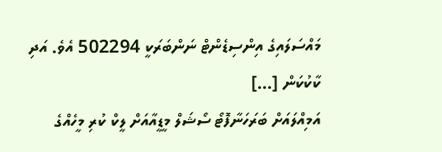މައްސަލައިގެ އިންސިޑެންޓް ނަންބަރަކީ 502294 އެވެ. އަދި ކާކުކަން […]
އަމިއްލައަށް ބަރަހަނާފޮޓޯ ސޯޝަލް މީޑީއާއަށް ލީކް ކުރި މީހެއްގެ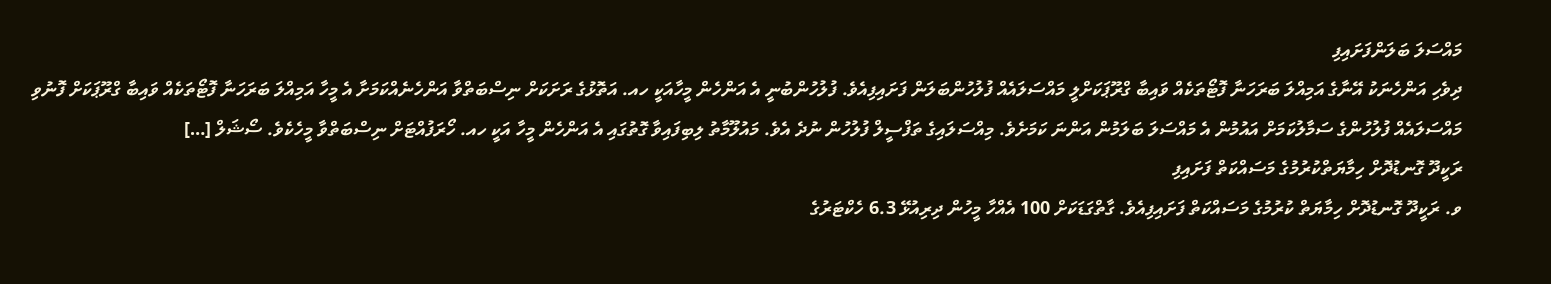މައްސަލަ ބަލަންފަށައިފި
ދިވެހި އަންހެނަކު އޭނާގެ އަމިއްލަ ބަރަހަނާ ފޮޓޯތަކެއް ވައިބާ ގްރޫޕަކަށްލީ މައްސަލައެއް ފުލުހުންބަލަން ފަށައިފިއެވެ. ފުލުހުންބުނީ އެ އަންހެން މީހާއަކީ ހއ. އަތޮޅުގެ ރަށަކަށް ނިސްބަތްވާ އަންހެނެއްކަމަށާ އެ މީހާ އަމިއްލަ ބަރަހަނާ ފޮޓޯތަކެއް ވައިބާ ގްރޫޕަކަށް ފޮނުވި މައްސަލައެއް ފުލުހުންގެ ސަމާލުކަމަށް އައުމުން އެ މައްސަލަ ބަލަމުން އަންނަ ކަމަށެވެ. މިއްސަލައިގެ ތަފްސީލް ފުލުހުން ނުދެ އެވެ. މައުލޫމާތު ލިބިފައިވާ ގޮތުގައި އެ އަންހެން މީހާ އަކީ ހއ. ހޯރަފުއްޓަށް ނިސްބަތްވާ މީހެކެވެ. ސޯޝަލް […]
ރަކީދޫ ގޮނޑުދޮށް ހިމާޔަތްކުރުމުގެ މަސައްކަތް ފަށައިފި
ވ. ރަކީދޫ ގޮނޑުދޮށް ހިމާޔަތް ކުރުމުގެ މަސައްކަތް ފަށައިފިއެވެ. ގާތްގަޑަކަށް 100 އެއްހާ މީހުން ދިރިއުޅޭ 6.3 ހެކްޓަރުގެ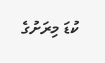ކުޑަ މިރަށުގެ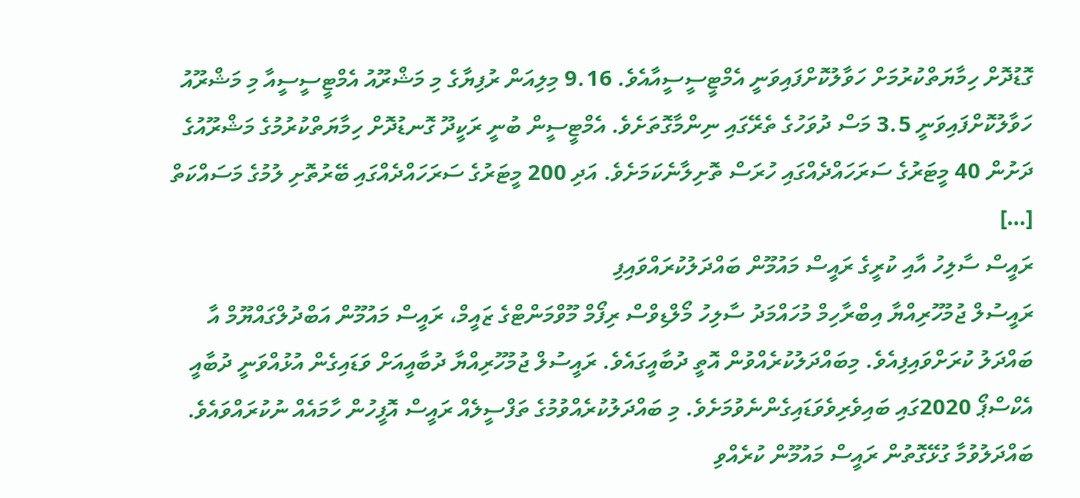ގޮޑުދޮށް ހިމާޔަތްކުރުމަށް ހަވާލުކޮށްފައިވަނީ އެމްޓީސީސީއާއެވެ. 9.16 މިލިއަން ރުފިޔާގެ މި މަޝްރޫއު އެމްޓީސީސީއާ މި މަޝްރޫއު ހަވާލުކޮށްފައިވަނީ 3.5 މަސް ދުވަހުގެ ތެރޭގައި ނިންމާގޮތަށެވެ. އެމްޓީސީން ބުނީ ރަކީދޫ ގޮނޑުދޮށް ހިމާޔަތްކުރުމުގެ މަޝްރޫއުގެ ދަށުން 40 މީޓަރުގެ ސަރަހައްދެއްގައި ހުރަސް ތޮށިލާނެކަމަށެވެ. އަދި 200 މީޓަރުގެ ސަރަހައްދެއްގައި ބޭރުތޮށި ލުމުގެ މަސައްކަތް […]
ރައީސް ސާލިހު އާއި ކުރީގެ ރައީސް މައުމޫން ބައްދަލުކުރައްވައިފި
ރައީސުލް ޖުމުހޫރިއްޔާ އިބްރާހިމް މުހައްމަދު ސާލިހު މޯލްޑިވްސް ރިފޯމް މޫވްމަންޓްގެ ޒައީމް، ރައީސް މައުމޫން އަބްދުލްގައްޔޫމް އާ ބައްދަލު ކުރަށްވައިފިއެވެ. މިބައްދަލުކުރެއްވުން އޮތީ ދުބާއީގައެވެ. ރައީސުލް ޖުމުހޫރިއްޔާ ދުބާއީއަށް ވަޑައިގެން އުޅުއްވަނީ ދުބާއީ އެކްސްޕޯ 2020ގައި ބައިވެރިވެވަޑައިގެންނެވުމަށެވެ. މި ބައްދަލުކުރެއްވުމުގެ ތަފްސީލެއް ރައީސް އޮފީހުން ހާމައެއް ނުކުރައްވައެވެ. ބައްދަލުވުމާ ގުޅޭގޮތުން ރައީސް މައުމޫން ކުރެއްވި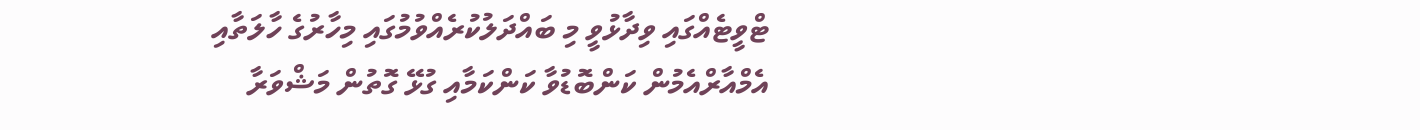ޓްވީޓެއްގައި ވިދާޅުވީ މި ބައްދަލުކުރެއްވުމުގައި މިހާރުގެ ހާލަތާއި އެމްއާރްއެމުން ކަންބޮޑުވާ ކަންކަމާއި ގުޅޭ ގޮތުން މަޝްވަރާ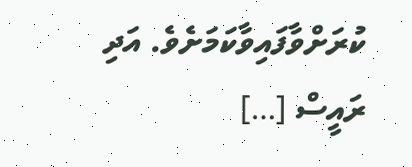ކުރަށްވާފައިވާކަމަށެވެ. އަދި ރައީސް […]